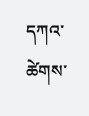དཀའ་ཚེགས་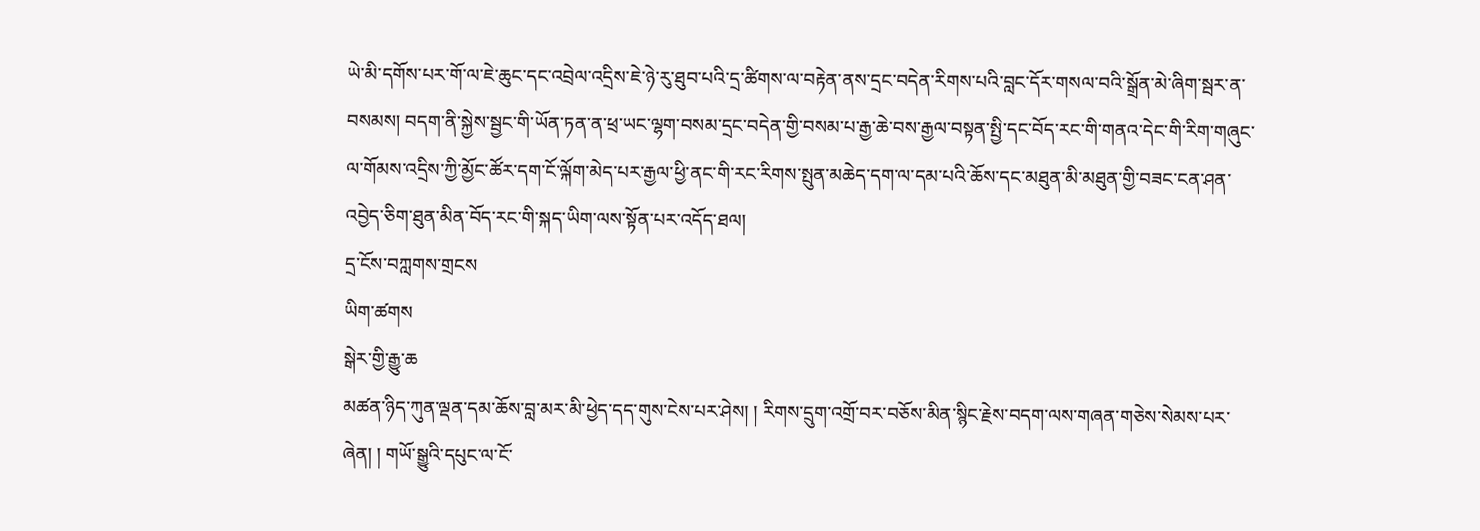ཡེ་མི་དགོས་པར་གོ་ལ་ཇེ་ཆུང་དང་འབྲེལ་འདྲིས་ཇེ་ཉེ་རུ་ཐུབ་པའི་དྲ་ཚིགས་ལ་བརྟེན་ནས་དྲང་བདེན་རིགས་པའི་བླང་དོར་གསལ་བའི་སྒྲོན་མེ་ཞིག་སྦར་ན་བསམས། བདག་ནི་སྐྱེས་སྦྱང་གི་ཡོན་ཏན་ན་ཕྲ་ཡང་ལྷག་བསམ་དྲང་བདེན་གྱི་བསམ་པ་རྒྱ་ཆེ་བས་རྒྱལ་བསྟན་སྤྱི་དང་བོད་རང་གི་གནའ་དེང་གི་རིག་གཞུང་ལ་གོམས་འདྲིས་ཀྱི་མྱོང་ཚོར་དག་ངོ་ལྐོག་མེད་པར་རྒྱལ་ཕྱི་ནང་གི་རང་རིགས་སྤུན་མཆེད་དག་ལ་དམ་པའི་ཆོས་དང་མཐུན་མི་མཐུན་གྱི་བཟང་ངན་ཤན་འབྱེད་ཅིག་ཐུན་མིན་བོད་རང་གི་སྐད་ཡིག་ལས་སྟོན་པར་འདོད་ཐལ།
དྲ་ངོས་བཀླགས་གྲངས
ཡིག་ཚགས
སྒེར་གྱི་རྒྱུ་ཆ
མཚན་ཉིད་ཀུན་ལྡན་དམ་ཆོས་བླ་མར་མི་ཕྱེད་དད་གུས་ངེས་པར་ཤེས། ། རིགས་དྲུག་འགྲོ་བར་བཅོས་མིན་སྙིང་རྗེས་བདག་ལས་གཞན་གཅེས་སེམས་པར་ཞེན། ། གཡོ་སྒྱུའི་དཔུང་ལ་ངོ་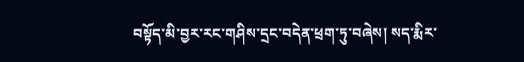བསྟོད་མི་བྱར་རང་གཤིས་དྲང་བདེན་ཕྲག་ཏུ་བཞེས། སད་རྨིར་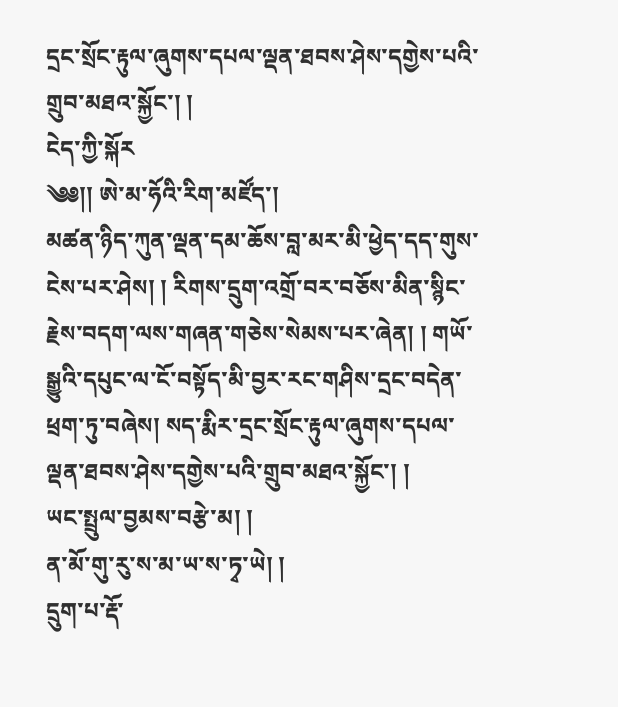དྲང་སྲོང་རྟུལ་ཞུགས་དཔལ་ལྡན་ཐབས་ཤེས་དགྱེས་པའི་གྲུབ་མཐའ་སྐྱོང་། །
ངེད་ཀྱི་སྐོར
༄༅།། ཨེ་མ་ཧོའི་རིག་མཛོད་།
མཚན་ཉིད་ཀུན་ལྡན་དམ་ཆོས་བླ་མར་མི་ཕྱེད་དད་གུས་ངེས་པར་ཤེས། ། རིགས་དྲུག་འགྲོ་བར་བཅོས་མིན་སྙིང་རྗེས་བདག་ལས་གཞན་གཅེས་སེམས་པར་ཞེན། ། གཡོ་སྒྱུའི་དཔུང་ལ་ངོ་བསྟོད་མི་བྱར་རང་གཤིས་དྲང་བདེན་ཕྲག་ཏུ་བཞེས། སད་རྨིར་དྲང་སྲོང་རྟུལ་ཞུགས་དཔལ་ལྡན་ཐབས་ཤེས་དགྱེས་པའི་གྲུབ་མཐའ་སྐྱོང་། །
ཡང་སྤྲུལ་བྱམས་བརྩེ་མ། །
ན་མོ་གུ་རུ་ས་མ་ཡ་ས་ཏྭ་ཡེ། །
དྲུག་པ་རྡོ་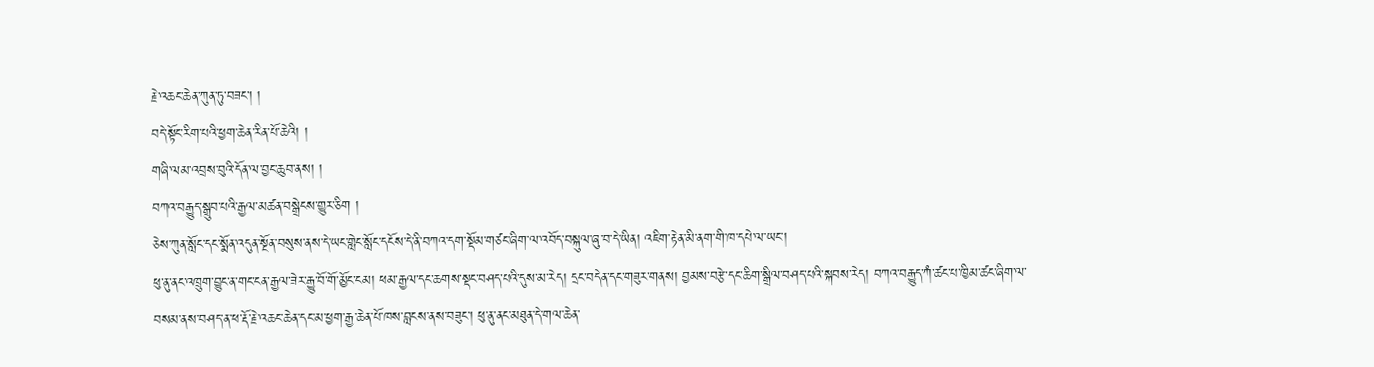རྗེ་འཆང་ཆེན་ཀུན་ཏུ་བཟང་། །
བདེ་སྟོང་རིག་པའི་ཕྱག་ཆེན་རིན་པོ་ཆེའི། །
གཞི་ལམ་འབྲས་བུའི་དོན་ལ་བྱང་ཆུབ་ནས། །
བཀའ་བརྒྱུད་སྒྲུབ་པའི་རྒྱལ་མཚན་བསྒྲེངས་གྱུར་ཅིག །
ཅེས་ཀུན་སློང་དང་སྨོན་འདུན་སྔོན་བསུས་ནས་དེ་ཡང་གླེང་སློང་དངོས་དེ་ནི་བཀའ་དག་སྡོམ་གཙང་ཞིག་ལ་འབོད་བསྐུལ་ཞུ་བ་དེ་ཡིན། འཇིག་རྟེན་མི་ནག་གི་ཁ་དཔེ་ལ་ཡང་།
ཕུ་ནུ་ནང་འཁྲུག་བྱུང་ན་གང་ངན་རྒྱལ་ཟེར་རྒྱུ་བོ་གོ་མྱོང་ངམ། ཕམ་རྒྱལ་དང་ཆགས་སྡང་བཤད་པའི་དུས་མ་རེད། དྲང་བདེན་དང་གཟུར་གནས། བྱམས་བརྩེ་དང་ཆིག་སྒྲིལ་བཤད་པའི་སྐབས་རེད། བཀའ་བརྒྱུད་ཀཾ་ཚང་པ་ཁྱིམ་ཚང་ཞིག་ལ་བསམ་ནས་བཤད་ན་ཕ་རྡོ་རྗེ་འཆང་ཆེན་དང་མ་ཕྱག་རྒྱ་ཆེན་པོ་ཁས་བླངས་ནས་བཟུང་། ཕུ་ནུ་ནང་མཐུན་དེ་གལ་ཆེན་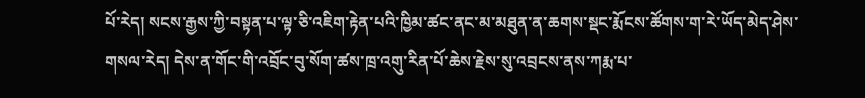པོ་རེད། སངས་རྒྱས་ཀྱི་བསྟན་པ་ལྟ་ཅི་འཇིག་རྟེན་པའི་ཁྱིམ་ཚང་ནང་མ་མཐུན་ན་ཆགས་སྡང་རྨོངས་ཚོགས་ག་རེ་ཡོད་མེད་ཤེས་གསལ་རེད། དེས་ན་གོང་གི་འབྲོང་བུ་སོག་ཚས་ཁྲ་འགུ་རིན་པོ་ཆེས་རྗེས་སུ་འབྲངས་ནས་ཀརྨ་པ་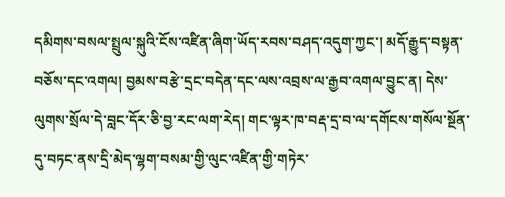དམིགས་བསལ་སྤྲུལ་སྐུའི་ངོས་འཛིན་ཞིག་ཡོད་རབས་བཤད་འདུག་ཀྱང་། མདོ་རྒྱུད་བསྟན་བཅོས་དང་འགལ། བྱམས་བརྩེ་དྲང་བདེན་དང་ལས་འབྲས་ལ་རྒྱབ་འགལ་བྱུང་ན། དེས་ལུགས་སྲོལ་དེ་བླང་དོར་ཅི་བྱ་རང་ལག་རེད། གང་ལྟར་ཁ་བརྡ་དྲ་བ་ལ་དགོངས་གསོལ་སྔོན་དུ་བཏང་ནས་དྲི་མེད་ལྷག་བསམ་གྱི་ལུང་འཛིན་གྱི་གཏེར་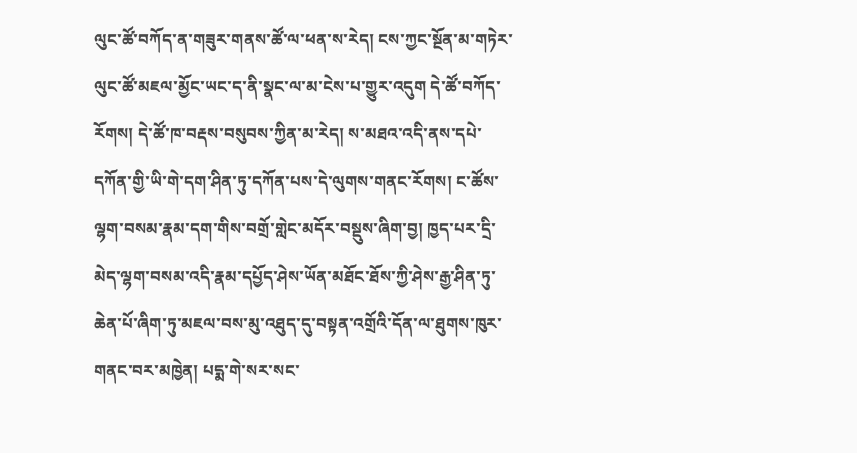ལུང་ཚོ་བཀོད་ན་གཟུར་གནས་ཚོ་ལ་ཕན་ས་རེད། ངས་ཀྱང་སྔོན་མ་གཏེར་ལུང་ཚོ་མཇལ་མྱོང་ཡང་ད་ནི་སྣང་ལ་མ་ངེས་པ་གྱུར་འདུག དེ་ཚོ་བཀོད་རོགས། དེ་ཚོ་ཁ་བརྡས་བསུབས་ཀྱིན་མ་རེད། ས་མཐའ་འདི་ནས་དཔེ་དཀོན་གྱི་ཡི་གེ་དག་ཤིན་ཏུ་དཀོན་པས་དེ་ལུགས་གནང་རོགས། ང་ཚོས་ལྷག་བསམ་རྣམ་དག་གིས་བགྲོ་གླེང་མདོར་བསྡུས་ཞིག་བྱ། ཁྱད་པར་དྲི་མེད་ལྷག་བསམ་འདི་རྣམ་དཔྱོད་ཤེས་ཡོན་མཐོང་ཐོས་ཀྱི་ཤེས་རྒྱ་ཤིན་ཏུ་ཆེན་པོ་ཞིག་ཏུ་མཇལ་བས་མུ་འཐུད་དུ་བསྟན་འགྲོའི་དོན་ལ་ཐུགས་ཁུར་གནང་བར་མཁྱེན། པདྨ་གེ་སར་སང་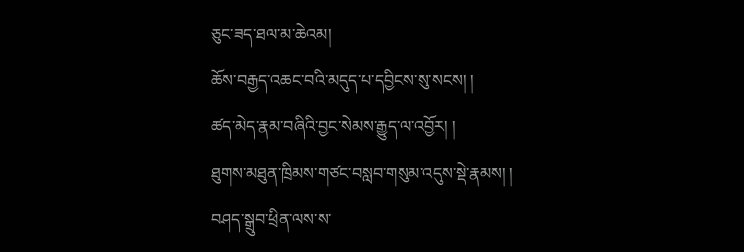ཅུང་ཟད་ཐལ་མ་ཆེའམ།
ཆོས་བརྒྱད་འཆང་བའི་མདུད་པ་དབྱིངས་སུ་སངས། །
ཚད་མེད་རྣམ་བཞིའི་བྱང་སེམས་རྒྱུད་ལ་འབྱོར། །
ཐུགས་མཐུན་ཁྲིམས་གཙང་བསླབ་གསུམ་འདུས་སྡེ་རྣམས། །
བཤད་སྒྲུབ་ཕྲིན་ལས་ས་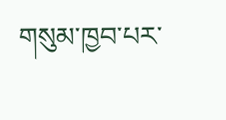གསུམ་ཁྱབ་པར་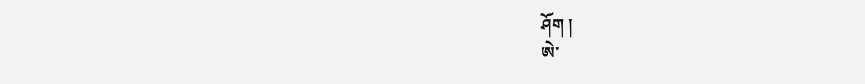ཤོག །
ཨེ་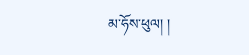མ་ཧོས་ཕུལ། །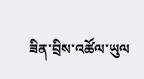ཟིན་བྲིས་འཚོལ་ཡུལ